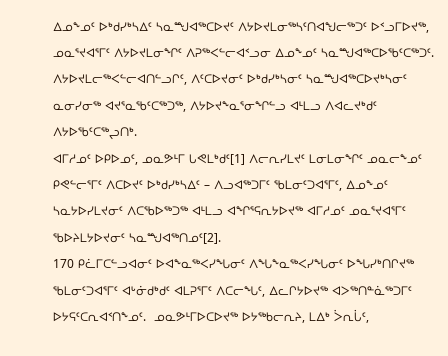ᐃᓄᖕᓄᑦ ᐅᒃᑯᓯᒃᓴᐃᑦ ᓴᓇᙳᐊᖅᑕᐅᔪᑦ ᐱᔭᐅᔪᒪᓂᖅᓴᑦᑎᐊᖑᓕᖅᑐᑦ ᐅᑉᓗᒥᐅᔪᖅ, ᓄᓇᕐᔪᐊᕐᒥᑦ ᐱᔭᐅᔪᒪᓂᖏᑦ ᐱᕈᖅᐸᓪᓕᐊᑉᓗᓂ ᐃᓄᖕᓄᑦ ᓴᓇᙳᐊᖅᑕᐅᖃᑦᑕᖅᑐᑦ.
ᐱᔭᐅᔪᒪᓕᖅᐸᓪᓕᐊᑎᓪᓗᒋᑦ, ᐱᑦᑕᐅᔪᓂᑦ ᐅᒃᑯᓯᒃᓴᓂᑦ ᓴᓇᙳᐊᖅᑕᐅᔪᒃᓴᓂᑦ ᓇᓂᓯᓂᖅ ᐊᔪᕐᓇᖃᑦᑕᖅᑐᖅ, ᐱᔭᐅᔪᖕᓇᕐᓂᖏᓪᓗ ᐊᒻᒪᓗ ᐱᐊᓚᔪᒃᑯᑦ ᐱᔭᐅᖃᑦᑕᖅᖢᑎᒃ.
ᐊᒥᓱᓄᑦ ᐅᑭᐅᓄᑦ, ᓄᓇᕗᒻᒥ ᒐᕙᒪᒃᑯᑦ[1] ᐱᓕᕆᓯᒪᔪᑦ ᒪᓂᒪᓂᖏᑦ ᓄᓇᓕᖕᓄᑦ ᑭᕙᓪᓕᕐᒥᑦ ᐱᑕᐅᔪᑦ ᐅᒃᑯᓯᒃᓴᐃᑦ – ᐱᓗᐊᖅᑐᒥᑦ ᖃᒪᓂᑦᑐᐊᕐᒥᑦ, ᐃᓄᖕᓄᑦ ᓴᓇᔭᐅᓯᒪᔪᓂᑦ ᐱᑕᖃᐅᖅᑐᖅ ᐊᒻᒪᓗ ᐊᖏᕐᕋᕆᔭᐅᔪᖅ ᐊᒥᓱᓄᑦ ᓄᓇᕐᔪᐊᕐᒥᑦ ᖃᐅᔨᒪᔭᐅᔪᓂᑦ ᓴᓇᙳᐊᖅᑎᓄᑦ[2].
170 ᑭᓛᒥᑕᓪᓗᐊᓂᑦ ᐅᐊᖕᓇᖅᐸᓯᖓᓂᑦ ᐱᖓᖕᓇᖅᐸᓯᖓᓂᑦ ᐅᖓᓯᒃᑎᒋᔪᖅ ᖃᒪᓂᑦᑐᐊᕐᒥᑦ ᐊᒡᓃᑯᒃᑯᑦ ᐊᒪᕈᕐᒥᑦ ᐱᑕᓕᖓᑦ, ᐃᓚᒋᔭᐅᔪᖅ ᐊᐳᖅᑎᓐᓈᖅᑐᒥᑦ ᐅᔭᕋᑦᑕᕆᐊᑉᑎᖕᓄᑦ.  ᓄᓇᕗᒻᒥᐅᑕᐅᔪᖅ ᐅᔭᖅᑲᓕᕆᔨ, ᒪᐃᒃ ᐴᕆᒑᑦ,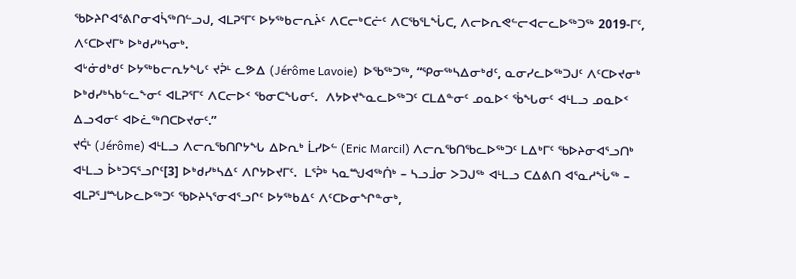ᖃᐅᔨᒋᐊᕐᕕᒋᓂᐊᓵᖅᑎᓪᓗᒍ, ᐊᒪᕈᕐᒥᑦ ᐅᔭᖅᑲᓕᕆᔩᑦ ᐱᑕᓕᒃᑕᓖᑦ ᐱᑕᖃᕐᒪᖔᑕ, ᐱᓕᐅᕆᕙᓪᓕᐊᓕᓚᐅᖅᑐᖅ 2019-ᒥᑦ, ᐱᑦᑕᐅᔪᒥᒃ ᐅᒃᑯᓯᒃᓴᓂᒃ.
ᐊᒡᓃᑯᒃᑯᑦ ᐅᔭᖅᑲᓕᕆᔭᖓᑦ ᔪᕉᒻ ᓚᕗᐃ (Jérôme Lavoie)  ᐅᖃᖅᑐᖅ, “ᕿᓂᖅᓴᐃᓂᒃᑯᑦ, ᓇᓂᓯᓚᐅᖅᑐᒍᑦ ᐱᑦᑕᐅᔪᓂᒃ ᐅᒃᑯᓯᒃᓴᑲᓪᓚᖕᓂᑦ ᐊᒪᕈᕐᒥᑦ ᐱᑕᓕᐅᑉ ᖃᓂᑕᖓᓂᑦ.  ᐱᔭᐅᔪᖕᓇᓚᐅᖅᑐᑦ ᑕᒪᐃᓐᓂᑦ ᓄᓇᐅᑉ ᖄᖓᓂᑦ ᐊᒻᒪᓗ ᓄᓇᐅᑉ ᐃᓗᐊᓂᑦ ᐊᐅᓛᖅᑎᑕᐅᔪᓂᑦ.”
ᔪᕌᒻ (Jérôme) ᐊᒻᒪᓗ ᐱᓕᕆᖃᑎᒋᔭᖓ ᐃᐅᕆᒃ ᒫᓯᐅᓪ (Eric Marcil) ᐱᓕᕆᖃᑎᖃᓚᐅᖅᑐᑦ ᒪᐃᒃᒥᑦ ᖃᐅᔨᓂᐊᕐᓗᑎᒃ ᐊᒻᒪᓗ ᐆᒃᑐᕋᕐᓗᒋᑦ[3] ᐅᒃᑯᓯᒃᓴᐃᑦ ᐱᒋᔭᐅᔪᒥᑦ.  ᒪᕐᕉᒃ ᓴᓇᙳᐊᖅᑏᒃ – ᓴᓗᒨᓂ ᐳᑐᒍᖅ ᐊᒻᒪᓗ ᑕᐃᕕᑎ ᐊᕐᓇᓱᖔᖅ – ᐊᒪᕈᕐᒧᙵᐅᓚᐅᖅᑐᑦ ᖃᐅᔨᓴᕐᓂᐊᕐᓗᒋᑦ ᐅᔭᖅᑲᐃᑦ ᐱᑦᑕᐅᓂᖏᓐᓂᒃ,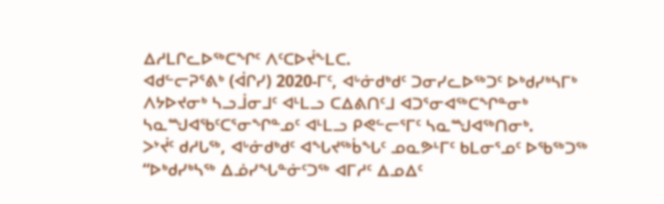ᐃᓱᒪᒋᓚᐅᖅᑕᖏᑦ ᐱᑦᑕᐅᔫᖕᒪᑕ.
ᐊᑯᓪᓕᕈᕐᕕᒃ (ᐋᒋᓯ) 2020-ᒥᑦ, ᐊᒡᓃᑯᒃᑯᑦ ᑐᓂᓯᓚᐅᖅᑐᑦ ᐅᒃᑯᓯᒃᓴᒥᒃ ᐱᔭᐅᔪᓂᒃ ᓴᓗᒨᓂᒧᑦ ᐊᒻᒪᓗ ᑕᐃᕕᑎᑦᒧ ᐊᑐᕐᓂᐊᖅᑕᖏᓐᓂᒃ ᓴᓇᙳᐊᖃᑦᑕᕐᓂᖏᓐᓄᑦ ᐊᒻᒪᓗ ᑭᕙᓪᓕᕐᒥᑦ ᓴᓇᙳᐊᖅᑎᓂᒃ.
ᐳᔾᔫᑦ ᑯᓱᒐᖅ, ᐊᒡᓃᑯᒃᑯᑦ ᐊᖓᔪᖅᑳᖓᑦ ᓄᓇᕗᒻᒥᑦ ᑲᒪᓂᕐᓄᑦ ᐅᖃᖅᑐᖅ “ᐅᒃᑯᓯᒃᓴᖅ ᐃᓅᓯᖓᓐᓃᑦᑐᖅ ᐊᒥᓱᑦ ᐃᓄᐃᑦ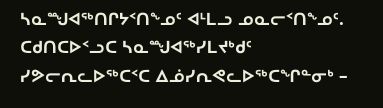ᓴᓇᙳᐊᖅᑎᒋᔭᑉᑎᖕᓄᑦ ᐊᒻᒪᓗ ᓄᓇᓕᑉᑎᖕᓄᑦ. ᑕᑯᑎᑕᐅᑉᓗᑕ ᓴᓇᙳᐊᖅᓯᒪᔪᒃᑯᑦ ᓯᕗᓕᕆᓚᐅᖅᑕᑉᑕ ᐃᓅᓯᕆᕙᓚᐅᖅᑕᖏᓐᓂᒃ –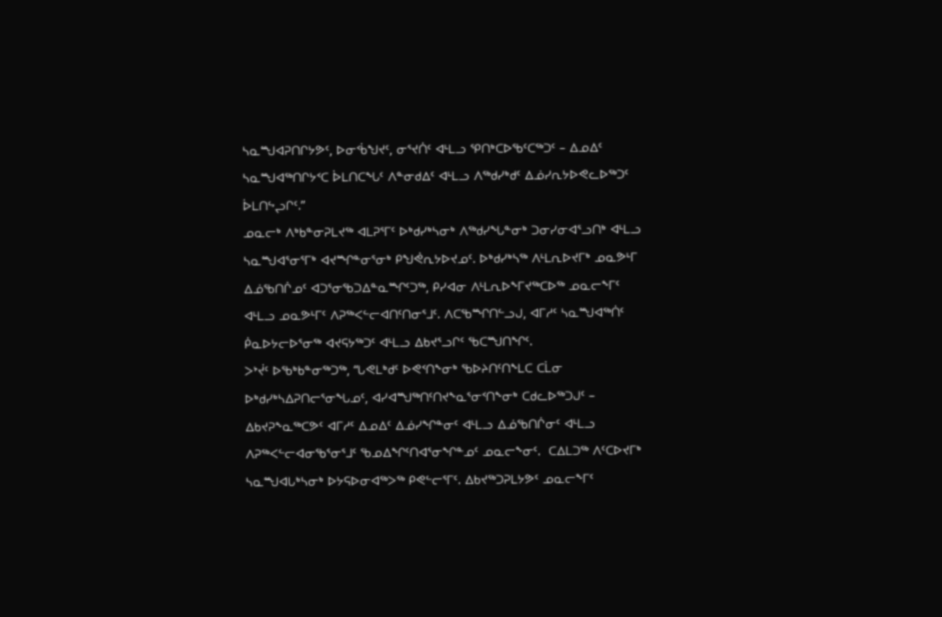ᓴᓇᙳᐊᕈᑎᒋᔭᕗᑦ, ᐅᓂᑉᑳᖑᔪᑦ, ᓂᕐᔪᑏᑦ ᐊᒻᒪᓗ ᕿᑎᒃᑕᐅᖃᑦᑕᖅᑐᑦ – ᐃᓄᐃᑦ ᓴᓇᙳᐊᖅᑎᒋᔭᑉᑕ ᐆᒪᑎᑕᖓᑦ ᐱᓐᓂᑯᐃᑦ ᐊᒻᒪᓗ ᐱᖅᑯᓯᒃᑯᑦ ᐃᓅᓯᕆᔭᐅᕙᓚᐅᖅᑐᑦ ᐆᒪᑎᖦᖢᒋᑦ.”
ᓄᓇᓕᒃ ᐱᒃᑲᓐᓂᕈᒪᔪᖅ ᐊᒪᕈᕐᒥᑦ ᐅᒃᑯᓯᒃᓴᓂᒃ ᐱᖅᑯᓯᖓᓐᓂᒃ ᑐᓂᓯᓂᐊᕐᓗᑎᒃ ᐊᒻᒪᓗ ᓴᓇᙳᐊᕐᓂᕐᒥᒃ ᐊᔪᙱᓐᓂᕐᓂᒃ ᑭᖑᕚᕆᔭᐅᔪᓄᑦ. ᐅᒃᑯᓯᒃᓴᖅ ᐱᒻᒪᕆᐅᔪᒥᒃ ᓄᓇᕗᒻᒥ ᐃᓅᖃᑎᒌᓄᑦ ᐊᑐᕐᓂᖃᑐᐃᓐᓇᙱᑦᑐᖅ, ᑭᓯᐊᓂ ᐱᒻᒪᕆᐅᖕᒥᔪᖅᑕᐅᖅ ᓄᓇᓕᖕᒥᑦ ᐊᒻᒪᓗ ᓄᓇᕗᒻᒥᑦ ᐱᕈᖅᐸᓪᓕᐊᑎᑦᑎᓂᕐᒧᑦ. ᐱᑕᖃᙱᑎᓪᓗᒍ, ᐊᒥᓱᑦ ᓴᓇᙳᐊᖅᑏᑦ ᑮᓇᐅᔭᓕᐅᕐᓂᖅ ᐊᔪᕋᔭᖅᑐᑦ ᐊᒻᒪᓗ ᐃᑲᔪᕐᓗᒋᑦ ᖃᑕᙳᑎᖏᑦ.
ᐳᔾᔫᑦ ᐅᖃᒃᑲᓐᓂᖅᑐᖅ, “ᒐᕙᒪᒃᑯᑦ ᐅᕙᑉᑎᖕᓂᒃ ᖃᐅᔨᑎᑦᑎᖕᒪᑕ ᑕᒫᓂ ᐅᒃᑯᓯᒃᓴᐃᕈᑎᓕᕐᓂᖓᓄᑦ, ᐊᓯᐊᙳᖅᑎᑦᑎᔪᖕᓇᕐᓂᑉᑎᖕᓂᒃ ᑕᑯᓚᐅᖅᑐᒍᑦ – ᐃᑲᔪᕈᖕᓇᖅᑕᕗᑦ ᐊᒥᓱᑦ ᐃᓄᐃᑦ ᐃᓅᓯᖏᓐᓂᑦ ᐊᒻᒪᓗ ᐃᓅᖃᑎᒌᓂᑦ ᐊᒻᒪᓗ ᐱᕈᖅᐸᓪᓕᐊᓂᖃᕐᓂᕐᒧᑦ ᖃᓄᐃᖏᑦᑎᐊᕐᓂᖏᓐᓄᑦ ᓄᓇᓕᖕᓂᑦ.  ᑕᐃᒪᑐᖅ ᐱᑦᑕᐅᔪᒥᒃ ᓴᓇᙳᐊᒐᒃᓴᓂᒃ ᐅᔭᕋᐅᓂᐊᖅᐳᖅ ᑭᕙᓪᓕᕐᒥᑦ. ᐃᑲᔪᖅᑐᕈᒪᔭᕗᑦ ᓄᓇᓕᖕᒥᑦ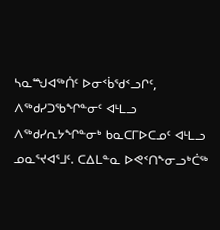ᓴᓇᙳᐊᖅᑏᑦ ᐅᓂᑉᑳᖁᑉᓗᒋᑦ, ᐱᖅᑯᓯᑐᖃᖏᓐᓂᑦ ᐊᒻᒪᓗ ᐱᖅᑯᓯᕆᔭᖏᓐᓂᒃ ᑲᓇᑕᒥᐅᑕᓄᑦ ᐊᒻᒪᓗ ᓄᓇᕐᔪᐊᕐᒧᑦ. ᑕᐃᒪᓐᓇ ᐅᕙᑉᑎᖕᓂᓗᒃᑖᖅ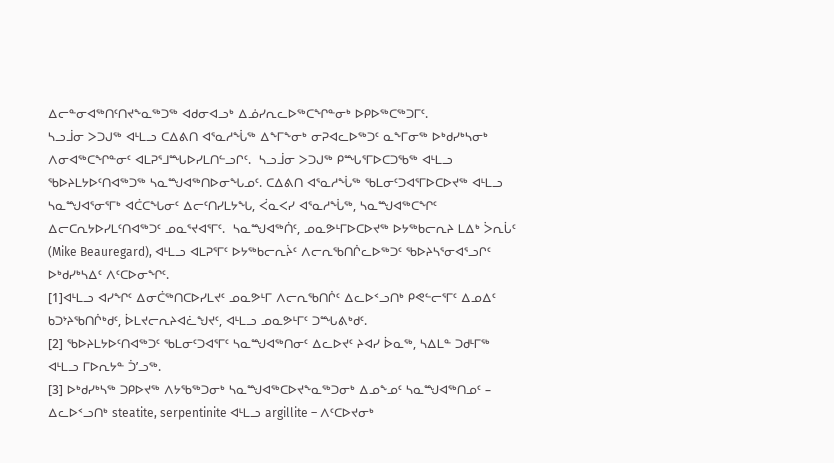ᐃᓕᓐᓂᐊᖅᑎᑦᑎᔪᖕᓇᖅᑐᖅ ᐊᑯᓂᐊᓗᒃ ᐃᓅᓯᕆᓚᐅᖅᑕᖏᓐᓂᒃ ᐅᑭᐅᖅᑕᖅᑐᒥᑦ.
ᓴᓗᒨᓂ ᐳᑐᒍᖅ ᐊᒻᒪᓗ ᑕᐃᕕᑎ ᐊᕐᓇᓱᖔᖅ ᐃᖕᒥᖕᓂᒃ ᓂᕈᐊᓚᐅᖅᑐᑦ ᓇᖕᒥᓂᖅ ᐅᒃᑯᓯᒃᓴᓂᒃ ᐱᓂᐊᖅᑕᖏᓐᓂᑦ ᐊᒪᕈᕐᒧᙵᐅᓯᒪᑎᓪᓗᒋᑦ.  ᓴᓗᒨᓂ ᐳᑐᒍᖅ ᑭᙵᕐᒥᐅᑕᑐᖃᖅ ᐊᒻᒪᓗ ᖃᐅᔨᒪᔭᐅᑦᑎᐊᖅᑐᖅ ᓴᓇᙳᐊᖅᑎᐅᓂᖓᓄᑦ. ᑕᐃᕕᑎ ᐊᕐᓇᓱᖔᖅ ᖃᒪᓂᑦᑐᐊᕐᒥᐅᑕᐅᔪᖅ ᐊᒻᒪᓗ ᓴᓇᙳᐊᕐᓂᕐᒥᒃ ᐊᑖᑕᖓᓂᑦ ᐃᓕᑦᑎᓯᒪᔭᖓ, ᐹᓇᐸᓯ ᐊᕐᓇᓱᖔᖅ, ᓴᓇᙳᐊᖅᑕᖏᑦ ᐃᓕᑕᕆᔭᐅᓯᒪᑦᑎᐊᖅᑐᑦ ᓄᓇᕐᔪᐊᕐᒥᑦ.  ᓴᓇᙳᐊᖅᑏᑦ, ᓄᓇᕗᒻᒥᐅᑕᐅᔪᖅ ᐅᔭᖅᑲᓕᕆᔨ ᒪᐃᒃ ᐴᕆᒑᑦ (Mike Beauregard), ᐊᒻᒪᓗ ᐊᒪᕈᕐᒥᑦ ᐅᔭᖅᑲᓕᕆᔩᑦ ᐱᓕᕆᖃᑎᒌᓚᐅᖅᑐᑦ ᖃᐅᔨᓴᕐᓂᐊᕐᓗᒋᑦ ᐅᒃᑯᓯᒃᓴᐃᑦ ᐱᑦᑕᐅᓂᖏᑦ.
[1]ᐊᒻᒪᓗ ᐊᓯᖏᑦ ᐃᓂᑖᖅᑎᑕᐅᓯᒪᔪᑦ ᓄᓇᕗᒻᒥ ᐱᓕᕆᖃᑎᒌᑦ ᐃᓚᐅᑉᓗᑎᒃ ᑭᕙᓪᓕᕐᒥᑦ ᐃᓄᐃᑦ ᑲᑐᔾᔨᖃᑎᒌᒃᑯᑦ, ᐆᒪᔪᓕᕆᔨᐊᓛᖑᔪᑦ, ᐊᒻᒪᓗ ᓄᓇᕗᒻᒥᑦ ᑐᙵᕕᒃᑯᑦ.
[2] ᖃᐅᔨᒪᔭᐅᑦᑎᐊᖅᑐᑦ ᖃᒪᓂᑦᑐᐊᕐᒥᑦ ᓴᓇᙳᐊᖅᑎᓂᑦ ᐃᓚᐅᔪᑦ ᔨᐊᓯ ᐆᓇᖅ, ᓴᐃᒪᓐ ᑐᑯᒻᒥᖅ ᐊᒻᒪᓗ ᒥᐅᕆᔭᓐ ᑑ’ᓗᖅ.
[3] ᐅᒃᑯᓯᒃᓴᖅ ᑐᑭᐅᔪᖅ ᐱᔭᖃᖅᑐᓂᒃ ᓴᓇᙳᐊᖅᑕᐅᔪᖕᓇᖅᑐᓂᒃ ᐃᓄᖕᓄᑦ ᓴᓇᙳᐊᖅᑎᓄᑦ – ᐃᓚᐅᑉᓗᑎᒃ steatite, serpentinite ᐊᒻᒪᓗ argillite – ᐱᑦᑕᐅᔪᓂᒃ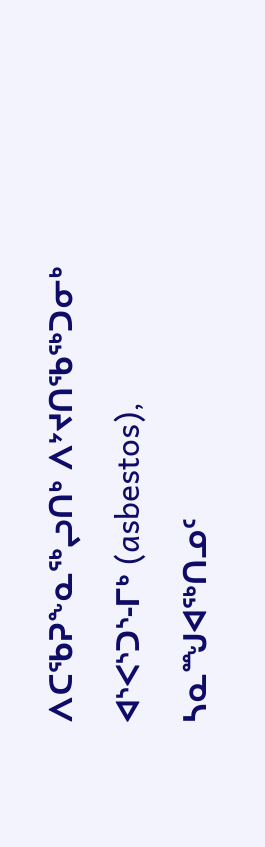ᐱᑕᖃᕈᖕᓇᖅᖢᑎᒃ ᐱᔾᔪᑎᖃᖅᑐᓂᒃ ᐊᔅᐸᔅᑐᔅ-ᒥᒃ (asbestos), ᓴᓇᙳᐊᖅᑎᓄᑦ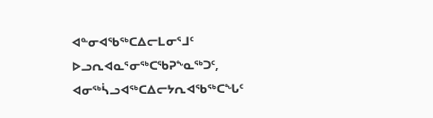ᐊᓐᓂᐊᖃᖅᑕᐃᓕᒪᓂᕐᒧᑦ ᐅᓗᕆᐊᓇᕐᓂᖅᑕᖃᕈᖕᓇᖅᑐᑦ, ᐊᓂᖅᓵᓗᐊᖅᑕᐃᓕᔭᕆᐊᖃᖅᑕᖓᑦ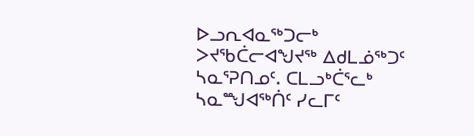ᐅᓗᕆᐊᓇᖅᑐᓕᒃ ᐳᔪᖃᑖᓕᐊᖑᔪᖅ ᐃᑯᒪᓅᖅᑐᑦ ᓴᓇᕐᕈᑎᓄᑦ. ᑕᒪᓗᒃᑖᕐᓚᒃ ᓴᓇᙳᐊᖅᑏᑦ ᓯᓚᒥᑦ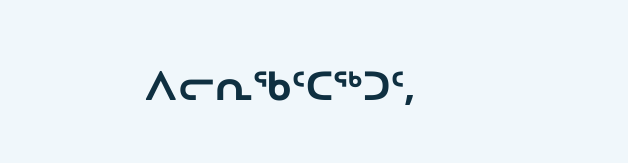ᐱᓕᕆᖃᑦᑕᖅᑐᑦ,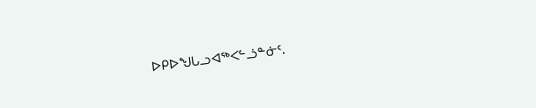ᐅᑭᐅᖑᒐᓗᐊᖅᐸᓪᓘᓐᓃᑦ.